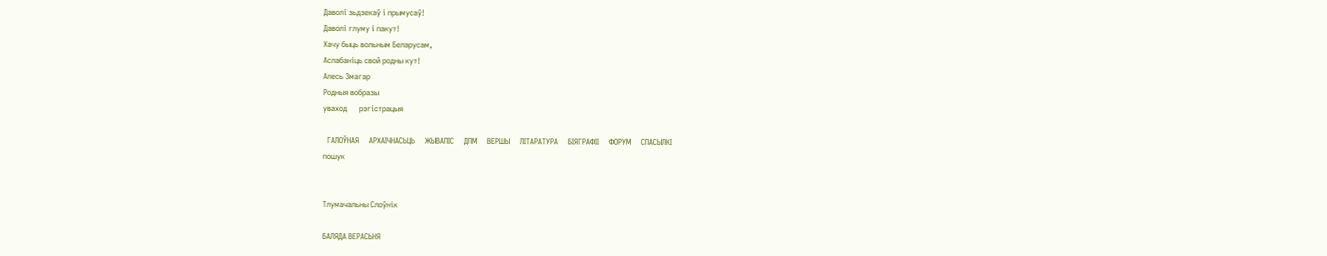Даволі зьдзекаў і прымусаў!
Даволі глуму і пакут!
Хачу быць вольным Беларусам‚
Аслабаніць свой родны кут!
Алесь Змагар
Родныя вобразы
уваход      рэгiстрацыя

  ГАЛОЎНАЯ     АРХАІЧНАСЬЦЬ     ЖЫВАПІС     ДПМ     ВЕРШЫ     ЛІТАРАТУРА     БІЯГРАФІІ     ФОРУМ     СПАСЫЛКІ
пошук


Тлумачальны Слоўнік

БАЛЯДА ВЕРАСЬНЯ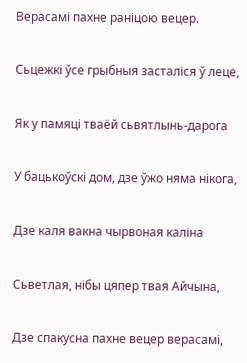Верасамі пахне раніцою вецер.

Сьцежкі ўсе грыбныя засталіся ў леце,

Як у памяці тваёй сьвятлынь-дарога

У бацькоўскі дом, дзе ўжо няма нікога,

Дзе каля вакна чырвоная каліна

Сьветлая, нібы цяпер твая Айчына,

Дзе спакусна пахне вецер верасамі,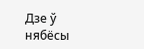Дзе ў нябёсы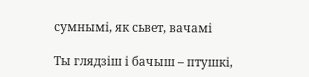сумнымі, як сьвет, вачамі

Ты глядзіш і бачыш – птушкі,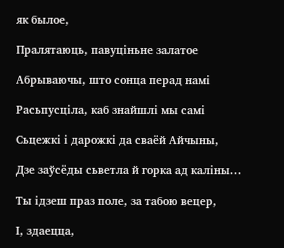як былое,

Пралятаюць, павуціньне залатое

Абрываючы, што сонца перад намі

Расьпусціла, каб знайшлі мы самі

Сьцежкі і дарожкі да сваёй Айчыны,

Дзе заўсёды сьветла й горка ад каліны...

Ты ідзеш праз поле, за табою вецер,

І, здаецца,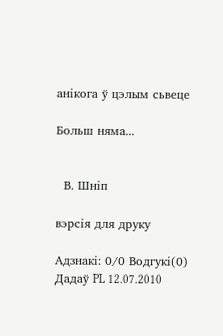анікога ў цэлым сьвеце

Больш няма...


  В. Шніп

вэрсія для друку

Адзнакi: 0/0 Водгукі(0)
Дадаў PL 12.07.2010